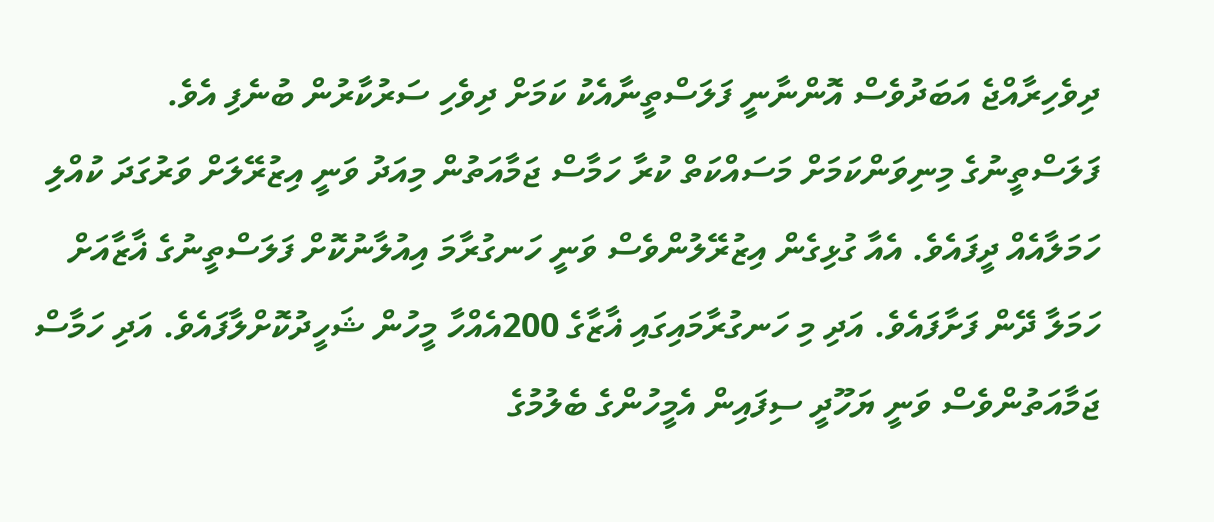ދިވެހިރާއްޖެ އަބަދުވެސް އޮންނާނީ ފަލަސްތީނާއެކު ކަމަށް ދިވެހި ސަރުކާރުން ބުނެފި އެވެ.
ފަލަސްތީނުގެ މިނިވަންކަމަށް މަސައްކަތް ކުރާ ހަމާސް ޖަމާއަތުން މިއަދު ވަނީ އިޒުރޭލަށް ވަރުގަދަ ކުއްލި ހަމަލާއެއް ދީފައެވެ. އެއާ ގުޅިގެން އިޒުރޭލުންވެސް ވަނީ ހަނގުރާމަ އިއުލާނުކޮށް ފަލަސްތީނުގެ ޣާޒާއަށް ހަމަލާ ދޭން ފަށާފައެވެ. އަދި މި ހަނގުރާމައިގައި ޣާޒާގެ 200އެއްހާ މީހުން ޝަހީދުކޮށްލާފައެވެ. އަދި ހަމާސް ޖަމާއަތުންވެސް ވަނީ ޔަހޫދީ ސިފައިން އެމީހުންގެ ބެލުމުގެ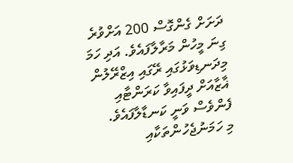ދަށަށް ގެންގޮސް 200 އަށްވުރެ ގިނަ މީހުން މަރާލާފައެވެ. އަދި ހަމަ މިދަނޑިވަޅުގައި ރޭގައި އިޒްރޭލުން ޣާޒާއަށް ދީފައިވާ ކަރަންޓާއި ފެންވެސް ވަނީ ކަނޑާލާފައެވެ.
މި ހަމަނުޖެހުންތަކާއި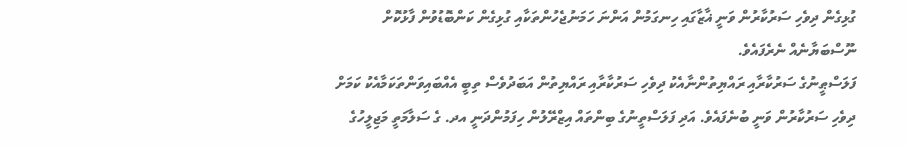ގުޅިގެން ދިވެހި ސަރުކާރުން ވަނީ ޣާޒާގައި ހިނގަމުން އަންނަ ހަމަނުޖެހުންތަކާއި ގުޅިގެން ކަންބޮޑުވުން ފާޅުކޮށް ނޫސްބަޔާނެއް ނެރެފައެވެ.
ފަލަސްޠީނުގެ ސަރުކާރާއި ރައްޔިތުންނާއެކު ދިވެހި ސަރުކާރާއި ރައްޔިތުން އަބަދުވެސް ތިބީ އެއްބައިވަންތަކަމާއެކު ކަމަށް ދިވެހި ސަރުކާރުން ވަނީ ބުނެފައެވެ. އަދި ފަލަސްތީނުގެ ބިންތައް އިޒްރޭލުން ހިފަމުންދަނީ އދ. ގެ ސަލާމަތީ މަޖިލީހުގެ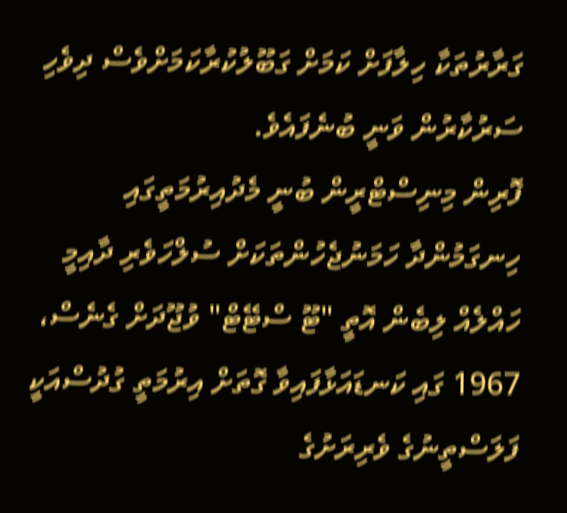ގަރާރުތަކާ ހިލާފަށް ކަމަށް ގަބޫލުކުރާކަމަށްވެސް ދިވެހި ސަރުކާރުން ވަނީ ބުނެފައެވެ.
ފޮރިން މިނިސްޓްރީން ބުނީ މެދުއިރުމަތީގައި ހިނގަމުންދާ ހަމަނުޖެހުންތަކަށް ސުލްހަވެރި ދާއިމީ ހައްލެއް ލިބެން އޮތީ "ޓޫ ސްޓޭޓް" ވުޖޫދަށް ގެނެސް، 1967 ގައި ކަނޑައަޅާފައިވާ ގޮތަށް އިރުމަތީ ގުދުސްއަކީ ފަލަސްތީނުގެ ވެރިރަށުގެ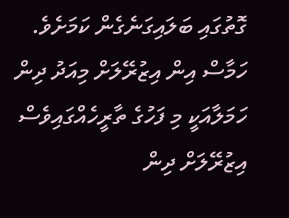ގޮތުގައި ބަލައިގަނެގެން ކަމަށެވެ.
ހަމާސް އިން އިޒުރޭލަށް މިއަދު ދިން ހަމަލާއަކީ މި ފަހުގެ ތާރީހެއްގައިވެސް އިޒުރޭލަށް ދިން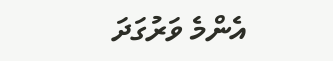އެންމެ ވަރުގަދަ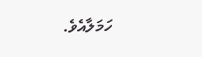ހަމަލާއެވެ.